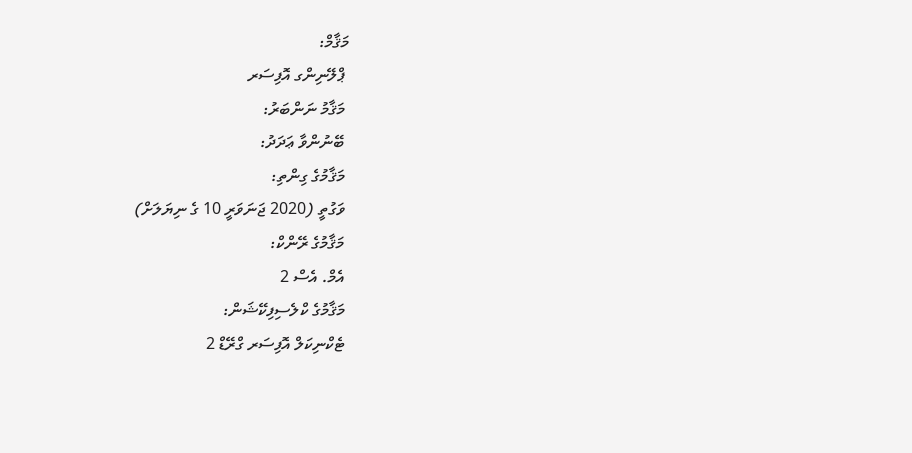މަޤާމް:
 ޕްލޭނިންގ އޮފިސަރ
 މަޤާމު ނަންބަރު:
 ބޭނުންވާ ޢަދަދު:
 މަޤާމުގެ ގިންތި:
 ވަގުތީ (2020 ޖަނަވަރީ 10 ގެ ނިޔަލަށް)
 މަޤާމުގެ ރޭންކް:
 އެމް. އެސް 2
 މަޤާމުގެ ކްލެސިފިކޭޝަން:
 ޓެކްނިކަލް އޮފިސަރ ގްރޭޑް 2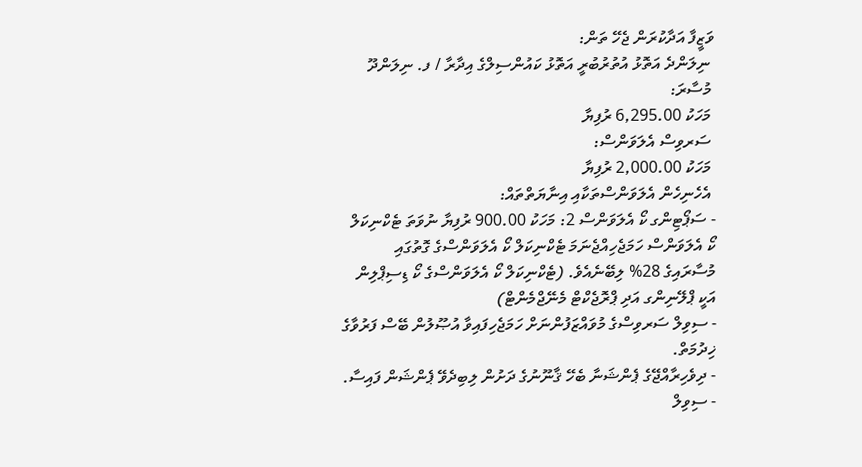ވަޒީފާ އަދާކުރަން ޖެހޭ ތަން:
 ނިލަންދެ އަތޮޅު އުތުރުބުރީ އަތޮޅު ކައުންސިލްގެ އިދާރާ / ފ. ނިލަންދޫ
 މުސާރަ:
 މަހަކު 6,295.00 ރުފިޔާ
 ސަރވިސް އެލަވަންސް:
 މަހަކު 2,000.00 ރުފިޔާ
 އެހެނިހެން އެލަވަންސްތަކާއި އިނާޔަތްތައް:
- ސަޕޯޓިންގ ކޯ އެލަވަންސް 2: މަހަކު 900.00 ރުފިޔާ ނުވަތަ ޓެކްނިކަލް ކޯ އެލަވަންސް ހަމަޖެހިއްޖެނަމަ ޓެކްނިކަލް ކޯ އެލަވަންސްގެ ގޮތުގައި މުސާރައިގެ 28% ލިބޭނެއެވެ. (ޓެކްނިކަލް ކޯ އެލަވަންސްގެ ކޯ ޑިސިޕްލިން އަކީ ޕްލޭނިންގ އަދި ޕްރޮޖެކްޓް މެނޭޖްމެންޓް)
- ސިވިލް ސަރވިސްގެ މުވައްޒަފުންނަށް ހަމަޖެހިފައިވާ އުޞޫލުން ބޭސް ފަރުވާގެ ޚިދުމަތް.
- ދިވެހިރާއްޖޭގެ ޕެންޝަނާ ބެހޭ ޤާނޫނުގެ ދަށުން ލިބިދެވޭ ޕެންޝަން ފައިސާ.
- ސިވިލް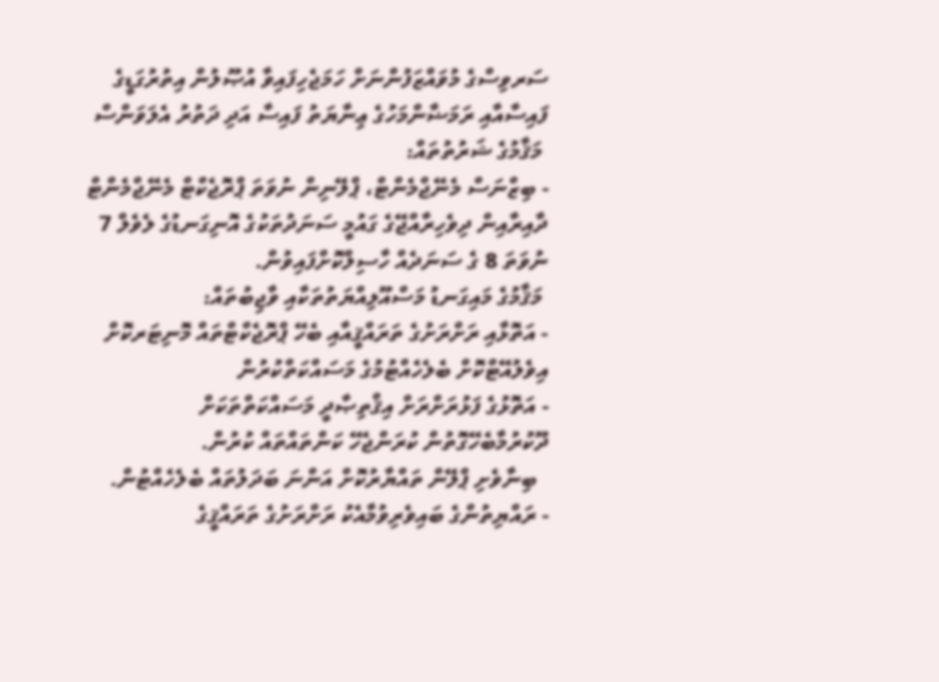ސަރވިސްގެ މުވައްޒަފުންނަށް ހަމަޖެހިފައިވާ އުޞޫލުން އިތުރުގަޑީގެ ފައިސާއާއި ރަމަޟާންމަހުގެ ޢިނާޔަތު ފައިސާ އަދި ދަތުރު އެލަވަންސް
 މަޤާމުގެ ޝަރުތުތައް:
- ބިޒްނަސް މެނޭޖްމެންޓް، ޕްލޭނިން ނުވަތަ ޕްރޮޖެކްޓް މެނޭޖްމެންޓް ދާއިރާއިން ދިވެހިރާއްޖޭގެ ގައުމީ ސަނަދުތަކުގެ އޮނިގަނޑުގެ ލެވެލް 7 ނުވަތަ 8 ގެ ސަނަދެއް ހާސިލްކޮށްފައިވުން.
 މަޤާމުގެ މައިގަނޑު މަސްއޫލިއްޔަތުތަކާއި ވާޖިބުތައް:
- އަތޮޅާއި ރަށްރަށުގެ ތަރައްޤީއާއި ބެހޭ ޕްރޮޖެކްޓްތައް މޮނިޓަރކޮށް އިވެލުއޭޓްކޮށް ބެލެހެއްޓުމުގެ މަސައްކަތްކުރުން
- އަތޮޅުގެ ފަޅުރަށްރަށް އިޤްތިޞާދީ މަސައްކަތްތަކަށް ދޫކުރުމާބެހޭގޮތުން ކުރަންޖެހޭ ކަންތައްތައް ކުރުން.
  ބިނާވެށި ޕްލޭން ތައްޔާރުކޮށް އަންނަ ބަދަލުތައް ބެލެހެއްޓުން.
- ރައްޔިތުންގެ ބައިވެރިވުމާއެކު ރަށްރަށުގެ ތަރައްޤީގެ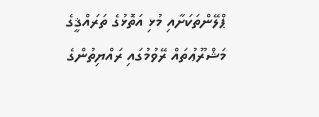ޕްލޭންތަކަށާއި މުޅި އަތޮޅުގެ ތަރައްޤީގެ މަޝްރޫޢުތައް ރޭވުމުގައި ރައްޔިތުންގެ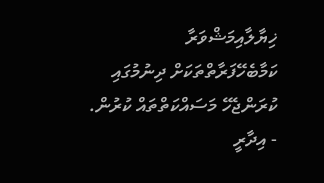ޚިޔާލާއިމަޝްވަރާ ކަމާބެހޭފަރާތްތަކަށް ދިނުމުގައި ކުރަންޖެހޭ މަސައްކަތްތައް ކުރުން.
- އިދާރީ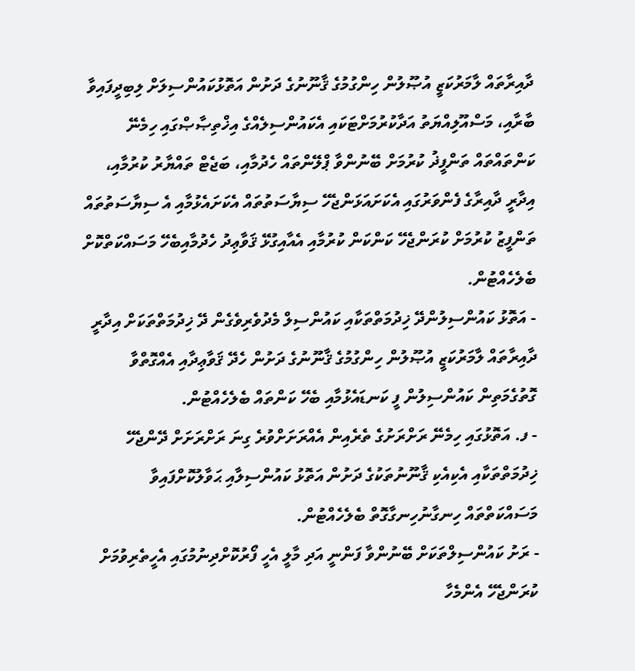ދާއިރާތައް ލާމަރުކަޒީ އުޞޫލުން ހިންގުމުގެ ޤާނޫނުގެ ދަށުން އަތޮޅުކައުންސިލަށް ލިބިދީފައިވާ ބާރާއި، މަސްއޫލިއްޔަތު އަދާކުރުމަށްޓަކައި އެކައުންސިލެއްގެ އިޚްތިޞާޞްގައި ހިމެނޭ ކަންތައްތައް ތަންފީޛު ކުރުމަށް ބޭނުންވާ ޕްލޭންތައް ހެދުމާއި، ބަޖެޓް ތައްޔާރު ކުރުމާއި، އިދާރީ ދާއިރާގެ ފެންވަރުގައި އެކަށައަޅަންޖެހޭ ސިޔާސަތުތައް އެކަށައެޅުމާއި އެ ސިޔާސަތުތައް ތަންފީޒު ކުރުމަށް ކުރަންޖެހޭ ކަންކަން ކުރުމާއި އެއާއިގުޅޭ ޤަވާޢިދު ހެދުމާއިބެހޭ މަސައްކަތްކޮށް ބެލެހެއްޓުން.
- އަތޮޅު ކައުންސިލުންދޭ ޚިދުމަތްތަކާއި ކައުންސިލް މެދުވެރިވެގެން ދޭ ޚިދުމަތްތަކަށް އިދާރީ ދާއިރާތައް ލާމަރުކަޒީ އުޞޫލުން ހިންގުމުގެ ޤާނޫނުގެ ދަށުން ހެދޭ ޤަވާޢިދާއި އެއްގޮތްވާ ގޮތުގެމަތިން ކައުންސިލުން ފީ ކަނޑައެޅުމާއި ބެހޭ ކަންތައް ބެލެހެއްޓުން.
- ފ. އަތޮޅުގައި ހިމެނޭ ރަށްރަށުގެ ތެރެއިން އެއްރަށަށްވުރެ ގިނަ ރަށްރަށަށް ދޭންޖެހޭ ޚިދުމަތްތަކާއި އެކިއެކި ޤާނޫނުތަކުގެ ދަށުން އަތޮޅު ކައުންސިލާއި ޙަވާލުކޮށްފައިވާ މަސައްކަތްތައް ހިނގާނުހިނގާގޮތް ބެލެހެއްޓުން.
- ރަށު ކައުންސިލްތަކަށް ބޭނުންވާ ފަންނީ އަދި މާލީ އެހީ ފޯރުކޮށްދިނުމުގައި އެހީތެރިވުމަށް ކުރަންޖެހޭ އެންމެހާ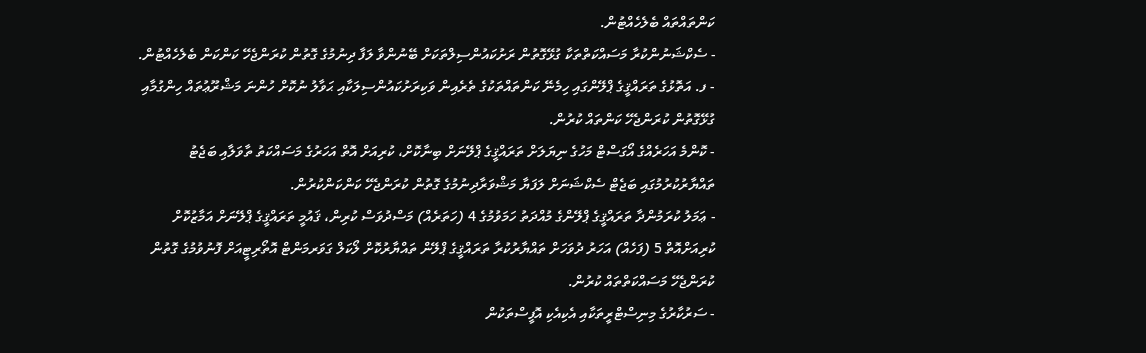ކަންތައްތައް ބެލެހެއްޓުން.
- ސެކްޝަނުންކުރާ މަސައްކަތްތަކާ ގުޅޭގޮތުން ރަށުކައުންސިލްތަކަށް ބޭނުންވާ ލަފާ ދިނުމުގެ ގޮތުން ކުރަންޖެހޭ ކަންކަން ބެލެހެއްޓުން.
- ފ. އަތޮޅުގެ ތަރައްޤީގެ ޕްލޭންގައި ހިމެނޭ ކަންތައްތަކުގެ ތެރެއިން ވަކިރަށުކައުންސިލަކާއި ޙަވާލު ނުކޮށް ހުންނަ މަޝްރޫޢުތައް ހިންގުމާއި ގުޅޭގޮތުން ކުރަންޖެހޭ ކަންތައް ކުރުން.
- ކޮންމެ އަހަރެއްގެ އޯގަސްޓް މަހުގެ ނިޔަލަށް ތަރައްޤީގެ ޕްލޭނަށް ބިނާކޮށް، ކުރިއަށް އޮތް އަހަރުގެ މަސައްކަތު ތާވަލާއި ބަޖެޓު ތައްޔާރުކުރުމުގައި ބަޖެޓް ސެކްޝަނަށް ލަފަޔާ މަޝްވަރާދިނުމުގެ ގޮތުން ކުރަންޖެހޭ ކަންކަންކުރުން.
- ޢަމަލު ކުރަމުންދާ ތަރައްޤީގެ ޕްލޭންގެ މުއްދަތު ހަމަވުމުގެ 4 (ހަތަރެއް) މަސްދުވަސް ކުރިން، ޤައުމީ ތަރައްޤީގެ ޕްލޭނަށް އަމާޒުކޮށް ކުރިއަށްއޮތް 5 (ފަހެއް) އަހަރު ދުވަހަށް ތައްޔާރުކުރާ ތަރައްޤީގެ ޕްލޭން ތައްޔާރުކޮށް ލޯކަލް ގަވަރމަންޓް އޮތޯރިޓީއަށް ފޮނުވުމުގެ ގޮތުން ކުރަންޖެހޭ މަސައްކަތްތައް ކުރުން.
- ސަރުކާރުގެ މިނިސްޓްރީތަކާއި އެކިއެކި އޮފީސްތަކުން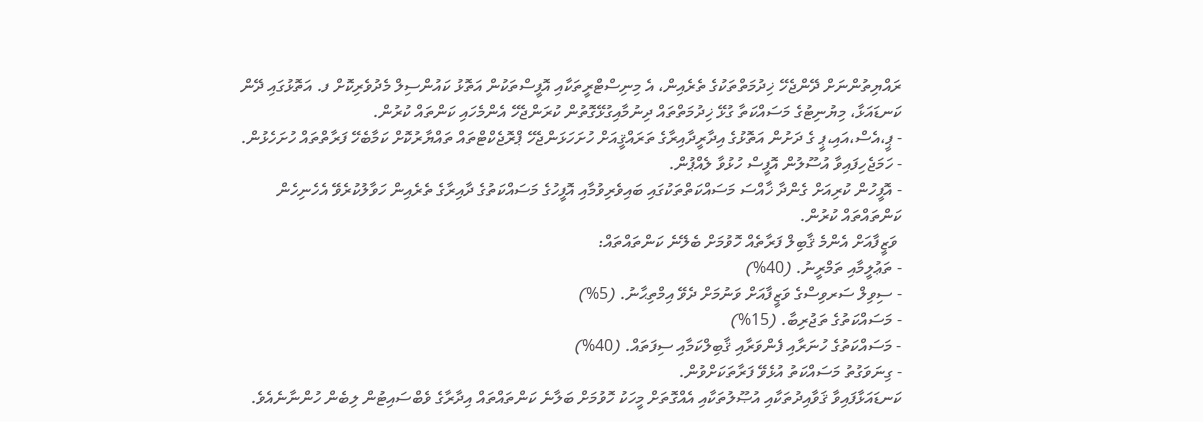ރައްޔިތުންނަށް ދޭންޖެހޭ ޚިދުމަތްތަކުގެ ތެރެއިން، އެ މިނިސްޓްރީތަކާއި އޮފީސްތަކުން އަތޮޅު ކައުންސިލް މެދުވެރިކޮށް ފ. އަތޮޅުގައި ދޭން ކަނޑައަޅާ، މިޔުނިޓުގެ މަސައްކަތާ ގުޅޭ ޚިދުމަތްތައް ދިނުމާއިގުޅޭގޮތުން ކުރަންޖެހޭ އެންމެހައި ކަންތައް ކުރުން.
- ޕީ،އެސް،އައި،ޕީ ގެ ދަށުން އަތޮޅުގެ އިދާރީދާއިރާގެ ތަރައްޤީއަށް ހުށަހަޅަންޖެހޭ ޕްރޮޖެކްޓްތައް ތައްޔާރުކޮށް ކަމާބެހޭ ފަރާތްތައް ހުށަހެޅުން.
- ހަމަޖެހިފައިވާ އުސޫލުން އޮފީސް ހުޅުވާ ލެއްޕުން.
- އޮފީހުން ކުރިއަށް ގެންދާ ޚާއްސަ މަސައްކަތްތަކުގައި ބައިވެރިވުމާއި އޮފީހުގެ މަސައްކަތުގެ ދާއިރާގެ ތެރެއިން ހަވާލުކުރެވޭ އެހެނިހެން ކަންތައްތައް ކުރުން.
 ވަޒީފާއަށް އެންމެ ޤާބިލް ފަރާތެއް ހޮވުމަށް ބެލޭނެ ކަންތައްތައް:
- ތަޢުލީމާއި ތަމްރީނު. (40%)
- ސިވިލް ސަރވިސްގެ ވަޒީފާއަށް ވަނުމަށް ދެވޭ އިމްތިޙާނު. (5%)
- މަސައްކަތުގެ ތަޖުރިބާ. (15%)
- މަސައްކަތުގެ ހުނަރާއި ފެންވަރާއި ޤާބިލްކަމާއި ސިފަތައް. (40%)
- ގިނަވަގުތު މަސައްކަތު އުޅެވޭ ފަރާތަކަށްވުން.
ކަނޑައަޅާފައިވާ ޤަވާއިދުތަކާއި އުޞޫލުތަކާއި އެއްގޮތަށް މީހަކު ހޮވުމަށް ބަލާނެ ކަންތައްތައް އިދާރާގެ ވެބްސައިޓުން ލިބެން ހުންނާނެއެވެ.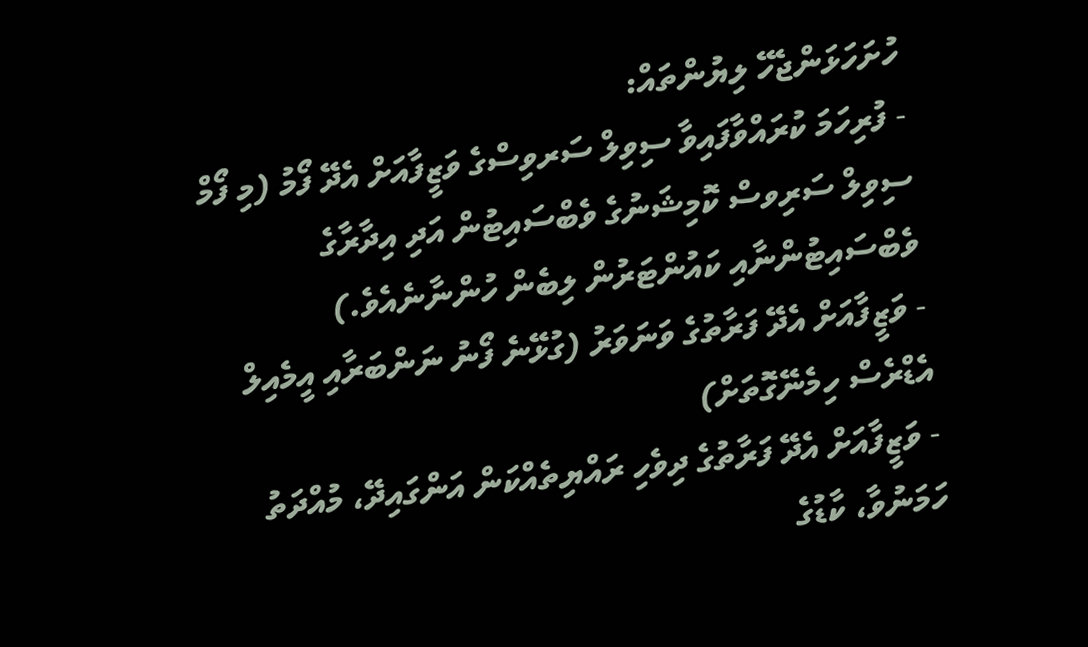ހުށަހަޅަންޖެހޭ ލިޔުންތައް:
- ފުރިހަމަ ކުރައްވާފައިވާ ސިވިލް ސަރވިސްގެ ވަޒީފާއަށް އެދޭ ފޯމު (މި ފޯމް ސިވިލް ސަރިވސް ކޮމިޝަނުގެ ވެބްސައިޓުން އަދި އިދާރާގެ ވެބްސައިޓުންނާއި ކައުންޓަރުން ލިބެން ހުންނާނެއެވެ.)
- ވަޒީފާއަށް އެދޭ ފަރާތުގެ ވަނަވަރު (ގުޅޭނެ ފޯނު ނަންބަރާއި އީމެއިލް އެޑްރެސް ހިމެނޭގޮތަށް)
- ވަޒީފާއަށް އެދޭ ފަރާތުގެ ދިވެހި ރައްޔިތެއްކަން އަންގައިދޭ، މުއްދަތު ހަމަނުވާ، ކާޑުގެ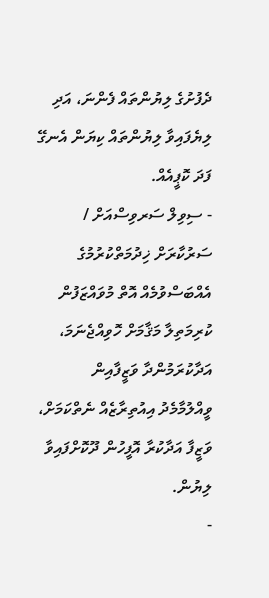ދެފުށުގެ ލިޔުންތައް ފެންނަ، އަދި ލިޔެފައިވާ ލިޔުންތައް ކިޔަން އެނގޭ ފަދަ ކޮޕީއެއް.
- ސިވިލް ސަރވިސްއަށް / ސަރުކާރަށް ޚިދުމަތްކުރުމުގެ އެއްބަސްވުމެއް އޮތް މުވައްޒަފުން ކުރިމަތިލާ މަޤާމަށް ހޮވިއްޖެނަމަ، އަދާކުރަމުންދާ ވަޒީފާއިން ވީއްލުމާމެދު އިއުތިރާޒެއް ނެތްކަމަށް، ވަޒީފާ އަދާކުރާ އޮފީހުން ދޫކޮށްފައިވާ ލިޔުން.
-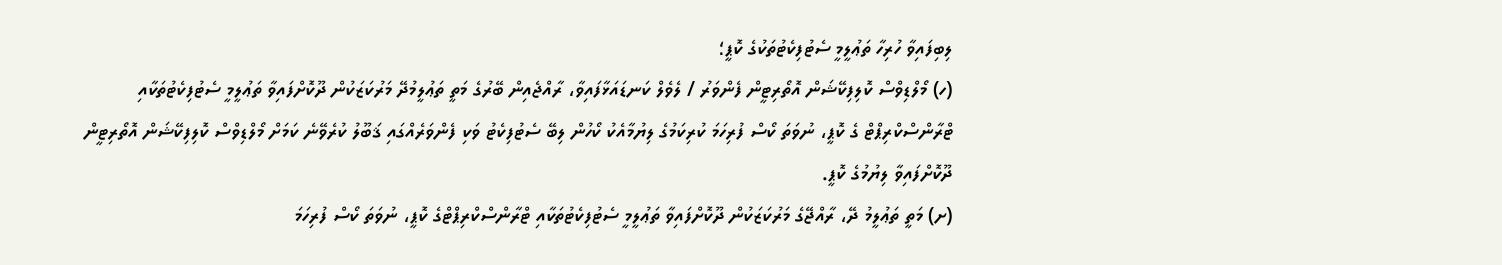ލިބިފައިވާ ހުރިހާ ތަޢުލީމީ ސެޓުފިކެޓުތަކުގެ ކޮޕީ؛
(ހ) މޯލްޑިވްސް ކޮލިފިކޭޝަން އޮތޯރިޓީން ފެންވަރު / ލެވެލް ކަނޑައަޅާފައިވާ، ރާއްޖެއިން ބޭރުގެ މަތީ ތަޢުލީމުދޭ މަރުކަޒަކުން ދޫކޮށްފައިވާ ތަޢުލީމީ ސެޓުފިކެޓުތަކާއި ޓްރާންސްކްރިޕްޓް ގެ ކޮޕީ، ނުވަތަ ކޯސް ފުރިހަމަ ކުރިކަމުގެ ލިޔުމާއެކު ކޯހުން ލިބޭ ސެޓުފިކެޓު ވަކި ފެންވަރެއްގައި ޤަބޫލު ކުރެވޭނެ ކަމަށް މޯލްޑިވްސް ކޮލިފިކޭޝަން އޮތޯރިޓީން ދޫކޮށްފައިވާ ލިޔުމުގެ ކޮޕީ.
(ށ) މަތީ ތަޢުލީމު ދޭ، ރާއްޖޭގެ މަރުކަޒަކުން ދޫކޮށްފައިވާ ތަޢުލީމީ ސެޓުފިކެޓުތަކާއި ޓްރާންސްކްރިޕްޓްގެ ކޮޕީ، ނުވަތަ ކޯސް ފުރިހަމަ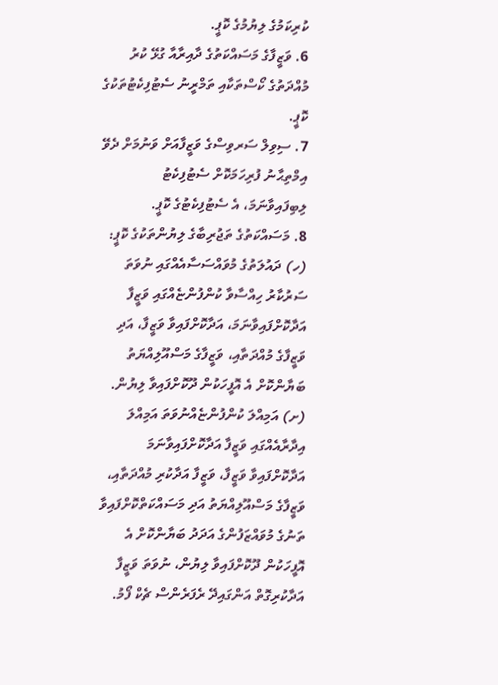ކުރިކަމުގެ ލިޔުމުގެ ކޮޕީ.
6. ވަޒީފާގެ މަސައްކަތުގެ ދާއިރާއާ ގުޅޭ ކުރު މުއްދަތުގެ ކޯސްތަކާއި ތަމްރީނު ސެޓުފިކެޓުތަކުގެ ކޮޕީ.
7. ސިވިލް ސަރވިސްގެ ވަޒީފާއަށް ވަނުމަށް ދެވޭ އިމްތިޙާނު ފުރިހަމަކޮށް ސެޓުފިކެޓު ލިބިފައިވާނަމަ، އެ ސެޓުފިކެޓުގެ ކޮޕީ.
8. މަސައްކަތުގެ ތަޖުރިބާގެ ލިޔުންތަކުގެ ކޮޕީ:
(ހ) ދައުލަތުގެ މުވައްސަސާއެއްގައި ނުވަތަ ސަރުކާރު ހިއްސާވާ ކުންފުންޏެއްގައި ވަޒީފާ އަދާކޮށްފައިވާނަމަ، އަދާކޮށްފައިވާ ވަޒީފާ، އަދި ވަޒީފާގެ މުއްދަތާއި، ވަޒީފާގެ މަސްއޫލިއްޔަތު ބަޔާންކޮށް އެ އޮފީހަކުން ދޫކޮށްފައިވާ ލިޔުން.
(ށ) އަމިއްލަ ކުންފުންޏެއްނުވަތަ އަމިއްލަ އިދާރާއެއްގައި ވަޒީފާ އަދާކޮށްފައިވާނަމަ އަދާކޮށްފައިވާ ވަޒީފާ، ވަޒީފާ އަދާކުރި މުއްދަތާއި، ވަޒީފާގެ މަސްއޫލިއްޔަތު އަދި މަސައްކަތްކޮށްފައިވާ ތަނުގެ މުވައްޒަފުންގެ އަދަދު ބަޔާންކޮށް އެ އޮފީހަކުން ދޫކޮށްފައިވާ ލިޔުން، ނުވަތަ ވަޒީފާ އަދާކުރިގޮތް އަންގައިދޭ ރެފަރެންސް ޗެކް ފޯމު.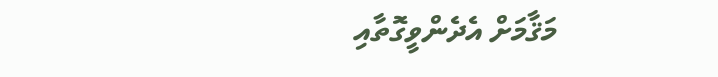މަޤާމަށް އެދެންވީގޮތާއި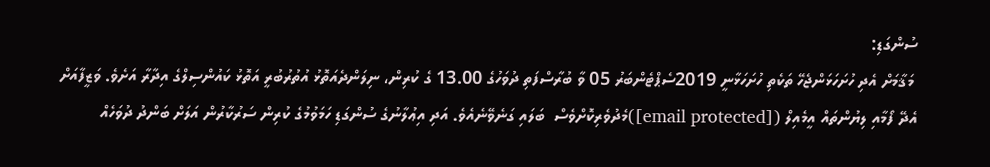ސުންގަޑި:
 މަޤާމަށް އެދި ހުށަހަޅަންޖެހޭ ތަކެތި ހުށަހަޅާނީ 2019ސެޕްޓެންބަރު 05 ވާ ބުރާސްފަތި ދުވަހުގެ 13.00 ގެ ކުރިން، ނިލަންދެއަތޮޅު އުތުރުބުރީ އަތޮޅު ކައުންސިލްގެ އިދާރާ އަށެވެ. ވަޒީފާއަށް އެދޭ ފޯމާއި ލިޔުންތައް އީމެއިލް ([email protected])މެދުވެރިކޮށްވެސް  ބަލައި ގަނެވޭނެއެވެ. އަދި އިޢުލާނުގެ ސުންގަޑި ހަމަވުމުގެ ކުރިން ސަރުކާރުން އަލަށް ބަންދު ދުވަހެއް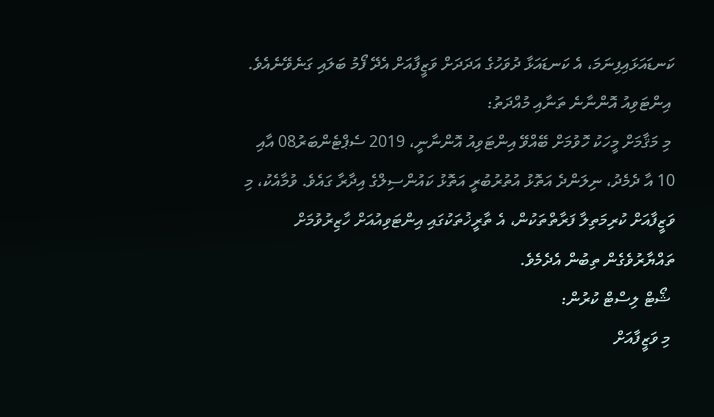ކަނޑައަޅައިފިނަމަ، އެ ކަނޑައަޅާ ދުވަހުގެ އަދަދަށް ވަޒީފާއަށް އެދޭ ފޯމު ބަލައި ގަނެވޭނެއެވެ.
 އިންޓަވިއު އޮންނާނެ ތަނާއި މުއްދަތު:
 މި މަޤާމަށް މީހަކު ހޮވުމަށް ބޭއްވޭ އިންޓަވިއު އޮންނާނީ، 2019 ސެޕްޓެންބަރު08 އާއި 10 އާ ދެމެދު، ނިލަންދެ އަތޮޅު އުތުރުބުރީ އަތޮޅު ކައުންސިލްގެ އިދާރާ ގައެވެ. ވުމާއެކު، މި ވަޒީފާއަށް ކުރިމަތިލާ ފަރާތްތަކުން، އެ ތާރީޚުތަކުގައި އިންޓަވިއުއަށް ހާޒިރުވުމަށް ތައްޔާރުވެގެން ތިބުން އެދެމެވެ.
 ޝޯޓް ލިސްޓް ކުރުން:
 މި ވަޒީފާއަށް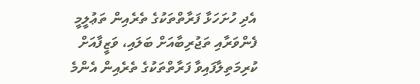އެދި ހުށަހަޅާ ފަރާތްތަކުގެ ތެރެއިން ތަޢުލީމީ ފެންވަރާއި ތަޖުރިބާއަށް ބަލައި، ވަޒީފާއަށް ކުރިމަތިލާފައިވާ ފަރާތްތަކުގެ ތެރެއިން އެންމެ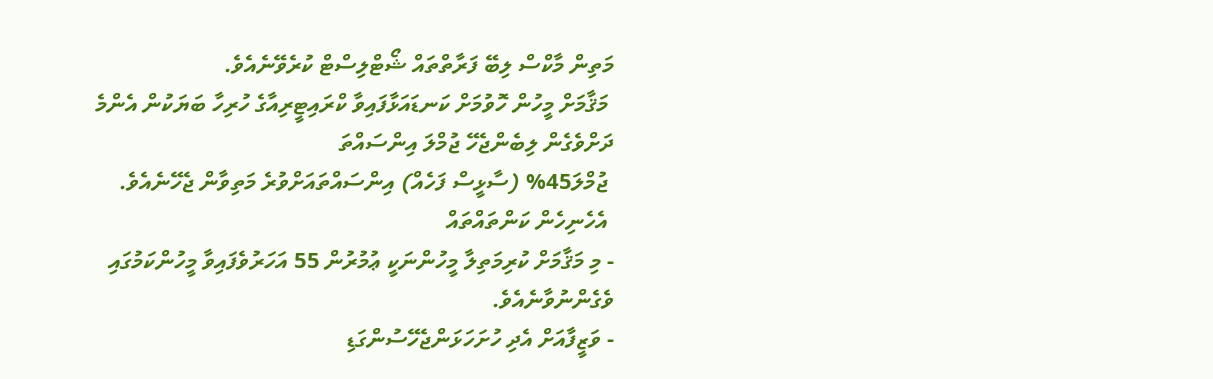މަތިން މާކްސް ލިބޭ ފަރާތްތައް ޝޯޓްލިސްޓް ކުރެވޭނެއެވެ.
 މަޤާމަށް މީހުން ހޮވުމަށް ކަނޑައަޅާފައިވާ ކްރައިޓީރިއާގެ ހުރިހާ ބަޔަކުން އެންމެ ދަށްވެގެން ލިބެންޖެހޭ ޖުމްލަ އިންސައްތަ
 ޖުމްލަ45% (ސާޅީސް ފަހެއް) އިންސައްތައަށްވުރެ މަތިވާން ޖެހޭނެއެވެ.
 އެހެނިހެން ކަންތައްތައް
- މި މަޤާމަށް ކުރިމަތިލާ މީހުންނަކީ ޢުމުރުން 55 އަހަރުވެފައިވާ މީހުންކަމުގައި ވެގެންނުވާނެއެވެ.
- ވަޒީފާއަށް އެދި ހުށަހަޅަންޖެހޭސުންގަޑި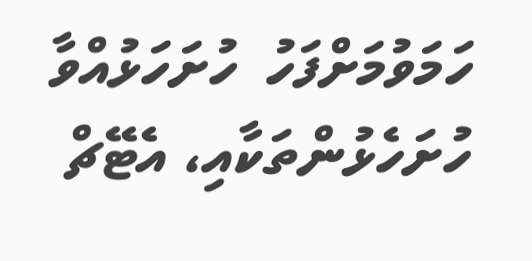ހަމަވުމަށްފަހު  ހުށަހަޅުއްވާ ހުށަހެޅުންތަކާއި، އެޓޭޗް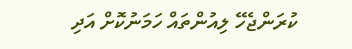ކުރަންޖެހޭ ލިއުންތައް ހަމަނުކޮށް އަދި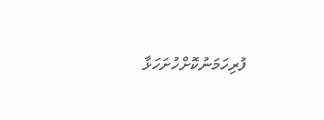ފުރިހަމަނުކޮށްހުށަހަޅާ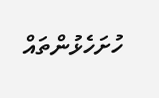ހުށަހެޅުންތައް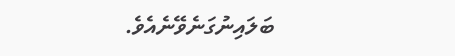ބަލައިނުގަނެވޭނެއެވެ.